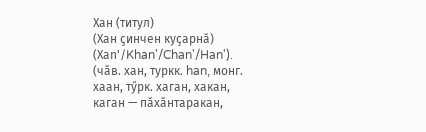Хан (титул)
(Хан ҫинчен куҫарнӑ)
(Хаn'/Khan'/Chan'/Han'). (чăв. хан, туркк. han, монг. хаан, тӳрк. хаган, хакан, каган — пăхăнтаракан,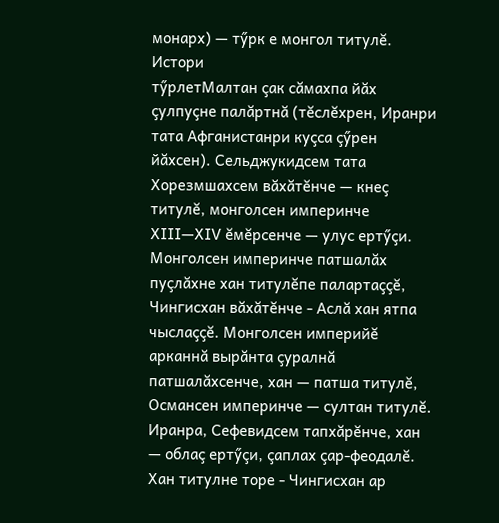монарх) — тӳрк е монгол титулĕ.
Истори
тӳрлетМалтан çак сăмахпа йăх çулпуçне палăртнă (тĕслĕхрен, Иранри тата Афганистанри куçса çӳрен йăхсен). Сельджукидсем тата Хорезмшахсем вăхăтĕнче — кнеç титулĕ, монголсен империнче XIII—XIV ĕмĕрсенче — улус ертӳçи. Монголсен империнче патшалăх пуçлăхне хан титулĕпе палартаççĕ, Чингисхан вăхăтĕнче - Аслă хан ятпа чыслаççĕ. Монголсен империйĕ арканнă вырăнта çуралнă патшалăхсенче, хан — патша титулĕ, Османсен империнче — султан титулĕ. Иранра, Сефевидсем тапхăрĕнче, хан — облаç ертӳçи, çаплах çар-феодалĕ. Хан титулне торе - Чингисхан ар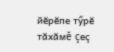йĕрĕпе тӳрĕ тăхăмĕ çеç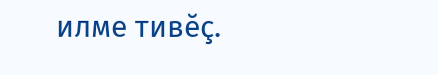илме тивĕç.